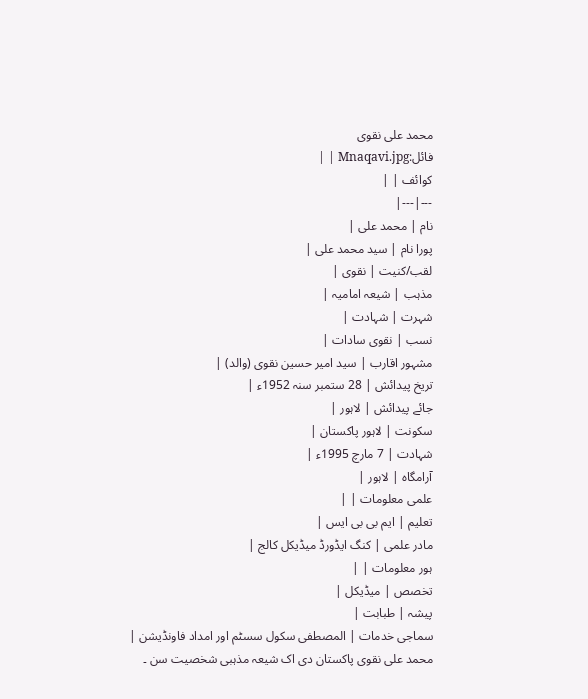محمد علی نقوی
فائل:Mnaqavi.jpg | |
کوائف | |
---|---|
نام | محمد علی |
پورا نام | سید محمد علی |
لقب/کنیت | نقوی |
مذہب | شیعہ امامیہ |
شہرت | شہادت |
نسب | نقوی سادات |
مشہور اقارب | سید امیر حسین نقوی (والد) |
تریخ پیدائش | 28 ستمبر سنہ 1952ء |
جائے پیدائش | لاہور |
سکونت | لاہور پاکستان |
شہادت | 7 مارچ 1995ء |
آرامگاہ | لاہور |
علمی معلومات | |
تعلیم | ایم بی بی ایس |
مادر علمی | کنگ ایڈورڈ میڈیکل کالج |
ہور معلومات | |
تخصص | میڈیکل |
پیشہ | طبابت |
سماجی خدمات | المصطفی سکول سسٹم اور امداد فاونڈیشن |
محمد علی نقوی پاکستان دی اک شیعہ مذہبی شخصیت سن ۔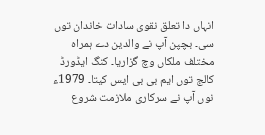انہاں دا تعلق نقوی سادات خاندان توں سی۔ بچپن آپ نے والدین دے ہمراہ مختلف ملکاں وچ گزاریا۔ کنگ ایڈورڈ کالج توں ایم بی بی ایس کيتا۔ 1979ء نوں آپ نے سرکاری ملازمت شروع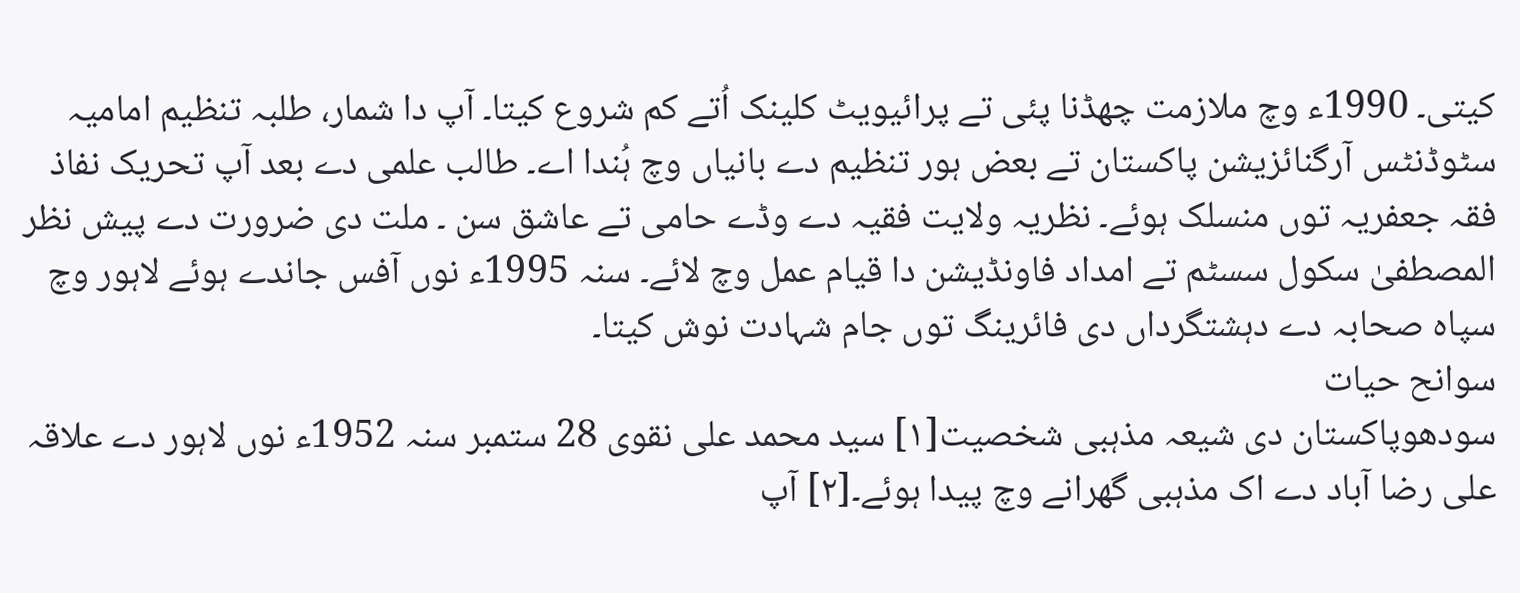کيتی۔ 1990ء وچ ملازمت چھڈنا پئی تے پرائیویٹ کلینک اُتے کم شروع کيتا۔ آپ دا شمار، طلبہ تنظیم امامیہ سٹوڈنٹس آرگنائزیشن پاکستان تے بعض ہور تنظیم دے بانیاں وچ ہُندا اے۔ طالب علمی دے بعد آپ تحریک نفاذ فقہ جعفریہ توں منسلک ہوئے۔ نظریہ ولایت فقیہ دے وڈے حامی تے عاشق سن ۔ ملت دی ضرورت دے پیش نظر المصطفیٰ سکول سسٹم تے امداد فاونڈیشن دا قیام عمل وچ لائے۔ سنہ 1995ء نوں آفس جاندے ہوئے لاہور وچ سپاہ صحابہ دے دہشتگرداں دی فائرینگ توں جام شہادت نوش کيتا۔
سوانح حیات
سودھوپاکستان دی شیعہ مذہبی شخصیت[۱] سید محمد علی نقوی 28 ستمبر سنہ 1952ء نوں لاہور دے علاقہ علی رضا آباد دے اک مذہبی گھرانے وچ پیدا ہوئے۔[۲] آپ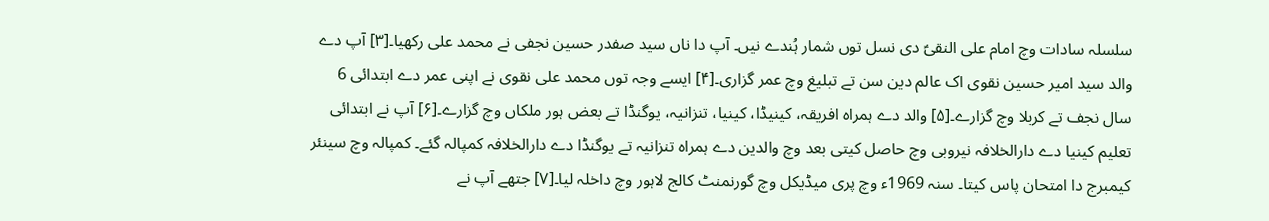سلسلہ سادات وچ امام علی النقیؑ دی نسل توں شمار ہُندے نيں۔ آپ دا ناں سید صفدر حسین نجفی نے محمد علی رکھیا۔[۳] آپ دے والد سید امیر حسین نقوی اک عالم دین سن تے تبلیغ وچ عمر گزاری۔[۴] ايسے وجہ توں محمد علی نقوی نے اپنی عمر دے ابتدائی 6 سال نجف تے کربلا وچ گزارے۔[۵] والد دے ہمراہ افریقہ، کینیڈا، کینیا، تنزانیہ، یوگنڈا تے بعض ہور ملکاں وچ گزارے۔[۶] آپ نے ابتدائی تعلیم کینیا دے دارالخلافہ نیروبی وچ حاصل کيتی بعد وچ والدین دے ہمراہ تنزانیہ تے یوگنڈا دے دارالخلافہ کمپالہ گئے۔ کمپالہ وچ سینئر کیمبرج دا امتحان پاس کيتا۔ سنہ 1969ء وچ پری میڈیکل وچ گورنمنٹ کالج لاہور وچ داخلہ لیا۔[۷] جتھے آپ نے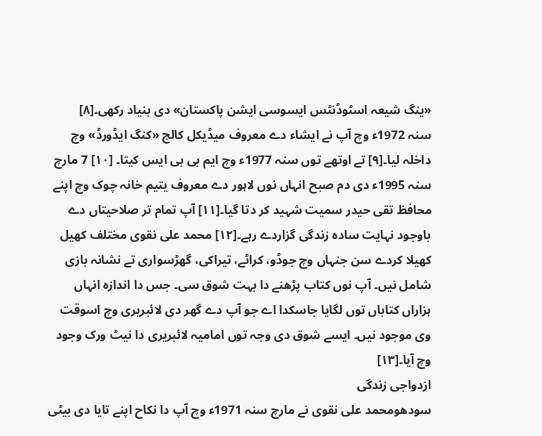«ینگ شیعہ اسٹوڈنٹس ایسوسی ایشن پاکستان» دی بنیاد رکھی۔[۸]
سنہ 1972ء وچ آپ نے ایشاء دے معروف میڈیکل کالج «کنگ ایڈورڈ» وچ داخلہ لیا۔[۹] تے اوتھے توں سنہ 1977ء وچ ایم بی بی ایس کيتا۔ [۱۰] 7 مارچ سنہ 1995ء دی دم صبح انہاں نوں لاہور دے معروف یتیم خانہ چوک وچ اپنے محافظ تقی حیدر سمیت شہید کر دتا گیا۔[۱۱] آپ تمام تر صلاحیتاں دے باوجود نہایت سادہ زندگی گزاردے رہے۔[۱۲] محمد علی نقوی مختلف کھیل کھیلا کردے سن جنہاں وچ جوڈو، کراٹے، تیراکی، گھڑسواری تے نشانہ بازی شامل نيں۔ آپ نوں کتاب پڑھنے دا بہت شوق سی۔ جس دا اندازہ انہاں ہزاراں کتاباں توں لگایا جاسکدا اے جو آپ دے گھر دی لائبریری وچ اسوقت وی موجود نيں۔ ايسے شوق دی وجہ توں امامیہ لائبریری دا نیٹ ورک وجود وچ آیا۔[۱۳]
ازدواجی زندگی
سودھومحمد علی نقوی نے مارچ سنہ 1971ء وچ آپ دا نکاح اپنے تایا دی بیٹی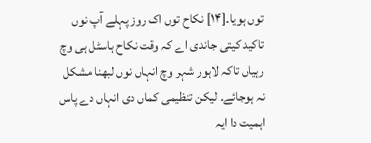توں ہويا۔[۱۴] نکاح توں اک روز پہلے آپ نوں تاکید کيتی جاندی اے کہ وقت نکاح ہاسٹل ہی وچ رہیاں تاکہ لاہور شہر وچ انہاں نوں لبھنا مشکل نہ ہوجائے۔ لیکن تنظیمی کماں دی انہاں دے پاس اہمیت دا ایہ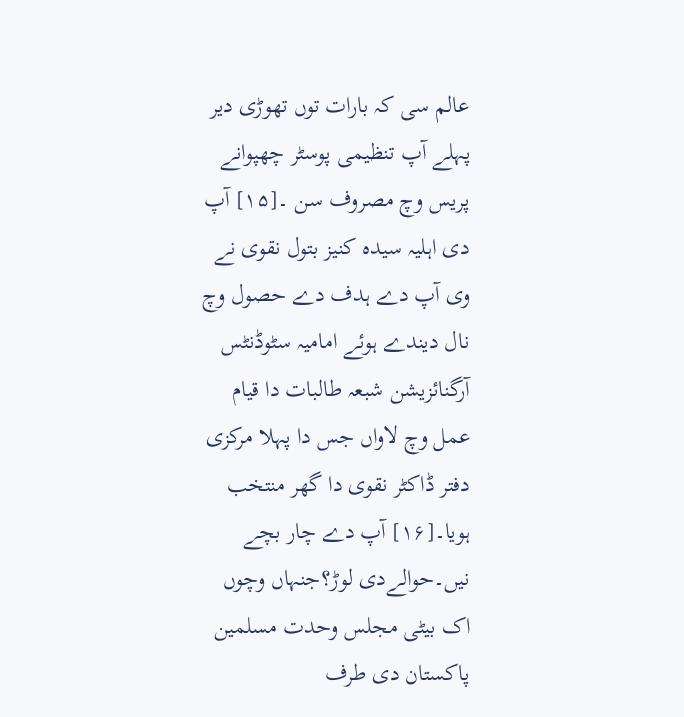عالم سی کہ بارات توں تھوڑی دیر پہلے آپ تنظیمی پوسٹر چھپوانے پریس وچ مصروف سن ۔[۱۵] آپ دی اہلیہ سیدہ کنيز بتول نقوی نے وی آپ دے ہدف دے حصول وچ نال دیندے ہوئے امامیہ سٹوڈنٹس آرگنائزیشن شبعہ طالبات دا قیام عمل وچ لاواں جس دا پہلا مرکزی دفتر ڈاکٹر نقوی دا گھر منتخب ہويا۔[۱۶] آپ دے چار بچے نيں۔حوالےدی لوڑ؟جنہاں وچوں اک بیٹی مجلس وحدت مسلمین پاکستان دی طرف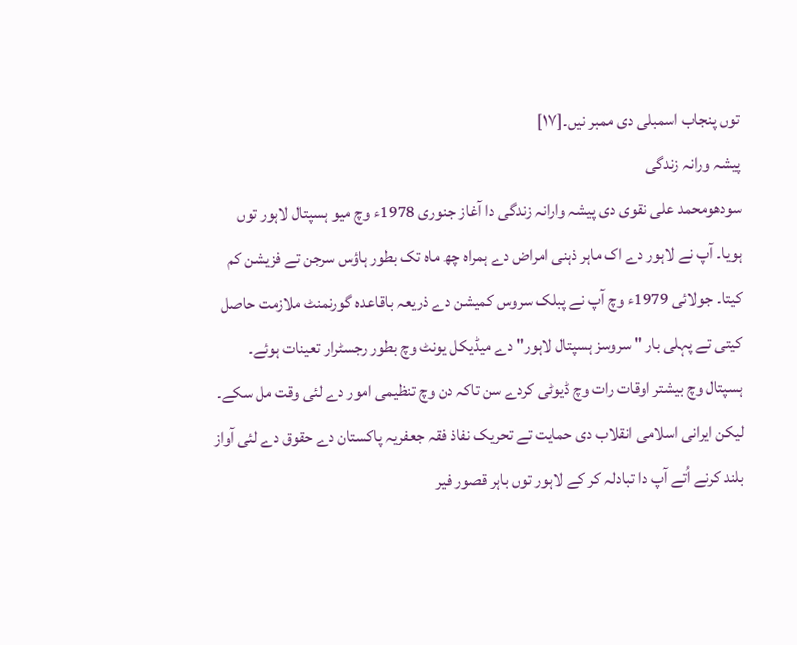توں پنجاب اسمبلی دی ممبر نيں۔[۱۷]
پیشہ ورانہ زندگی
سودھومحمد علی نقوی دی پیشہ وارانہ زندگی دا آغاز جنوری 1978ء وچ میو ہسپتال لاہور توں ہويا۔ آپ نے لاہور دے اک ماہر ذہنی امراض دے ہمراہ چھ ماہ تک بطور ہاؤس سرجن تے فزیشن کم کيتا۔ جولائی 1979ء وچ آپ نے پبلک سروس کمیشن دے ذریعہ باقاعدہ گورنمنٹ ملازمت حاصل کيتی تے پہلی بار " سروسز ہسپتال لاہور" دے میڈیکل یونٹ وچ بطور رجسٹرار تعینات ہوئے۔ ہسپتال وچ بیشتر اوقات رات وچ ڈیوٹی کردے سن تاکہ دن وچ تنظیمی امور دے لئی وقت مل سکے۔ لیکن ایرانی اسلامی انقلاب دی حمایت تے تحریک نفاذ فقہ جعفریہ پاکستان دے حقوق دے لئی آواز بلند کرنے اُتے آپ دا تبادلہ کر کے لاہور توں باہر قصور فیر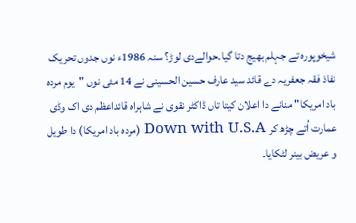شیخوپورہ تے جہلم بھیج دتا گیا۔حوالےدی لوڑ؟ سنہ 1986ء نوں جدوں تحریک نفاذ فقہ جعفریہ دے قائد سید عارف حسین الحسینی نے 14 مئی نوں "یوم مردہ باد امریکا" منانے دا اعلان کيتا تاں ڈاکٹر نقوی نے شاہراہ قائداعظم دی اک وڈی عمارت اُتے چڑھ کر Down with U.S.A (مردہ باد امریکا) دا طویل و عریض بینر لٹکایا۔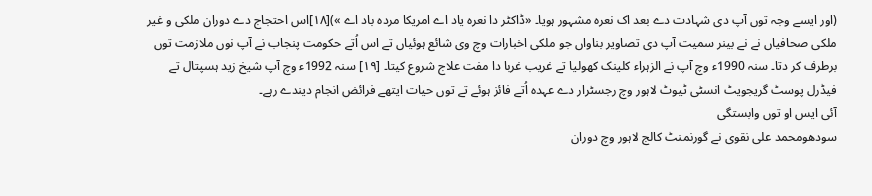(اور ايسے وجہ توں آپ دی شہادت دے بعد اک نعرہ مشہور ہويا۔ «ڈاکٹر دا نعرہ یاد اے امریکا مردہ باد اے »)[۱۸]اس احتجاج دے دوران ملکی و غیر ملکی صحافیاں نے نے بینر سمیت آپ دی تصاویر بناواں جو ملکی اخبارات وچ وی شائع ہوئیاں تے اس اُتے حکومت پنجاب نے آپ نوں ملازمت توں برطرف کر دتا۔ سنہ 1990ء وچ آپ نے الزہراء کلینک کھولیا تے غریب غربا دا مفت علاج شروع کيتا۔ [۱۹] سنہ 1992ء وچ آپ شیخ زید ہسپتال تے فیڈرل پوسٹ گریجویٹ انسٹی ٹیوٹ لاہور وچ رجسٹرار دے عہدہ اُتے فائز ہوئے تے توں حیات ایتھے فرائض انجام دیندے رہے۔
آئی ایس او توں وابستگی
سودھومحمد علی نقوی نے گورنمنٹ کالج لاہور وچ دوران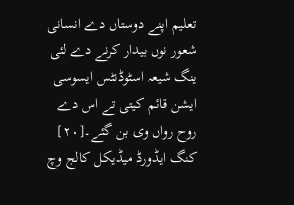تعلیم اپنے دوستاں دے انسانی شعور نوں بیدار کرنے دے لئی ینگ شیعہ اسٹوڈنٹس ایسوسی ایشن قائم کيتی تے اس دے روح رواں وی بن گئے۔[۲۰] کنگ ایڈورڈ میڈیکل کالج وچ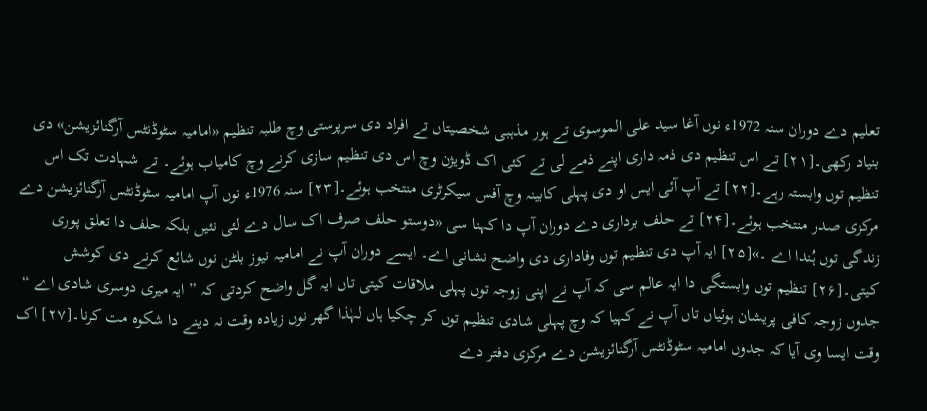تعلیم دے دوران سنہ 1972ء نوں آغا سید علی الموسوی تے ہور مذہبی شخصیتاں تے افراد دی سرپرستی وچ طلبہ تنظیم «امامیہ سٹوڈنٹس آرگنائزیشن» دی بنیاد رکھی۔[۲۱] تے اس تنظیم دی ذمہ داری اپنے ذمے لی تے کئی اک ڈویژن وچ اس دی تنظیم سازی کرنے وچ کامیاب ہوئے۔ تے شہادت تک اس تنظیم توں وابستہ رہے۔[۲۲] تے آپ آئی ایس او دی پہلی کابینہ وچ آفس سیکرٹری منتخب ہوئے۔[۲۳] سنہ 1976ء نوں آپ امامیہ سٹوڈنٹس آرگنائزیشن دے مرکزی صدر منتخب ہوئے۔[۲۴] تے حلف برداری دے دوران آپ دا کہنا سی «دوستو حلف صرف اک سال دے لئی نئيں بلکہ حلف دا تعلق پوری زندگی توں ہُندا اے ۔»[۲۵] ایہ آپ دی تنظیم توں وفاداری دی واضح نشانی اے۔ ايسے دوران آپ نے امامیہ نیوز بلٹن نوں شائع کرنے دی کوشش کيتی۔[۲۶] تنظیم توں وابستگی دا ایہ عالم سی کہ آپ نے اپنی زوجہ توں پہلی ملاقات کيتی تاں ایہ گل واضح کردتی کہ ” ایہ میری دوسری شادی اے “ جدوں زوجہ کافی پریشان ہوئیاں تاں آپ نے کہیا کہ وچ پہلی شادی تنظیم توں کر چکيا ہاں لہٰذا گھر نوں زیادہ وقت نہ دینے دا شکوہ مت کرنا۔[۲۷] اک وقت ایسا وی آیا کہ جدوں امامیہ سٹوڈنٹس آرگنائزیشن دے مرکزی دفتر دے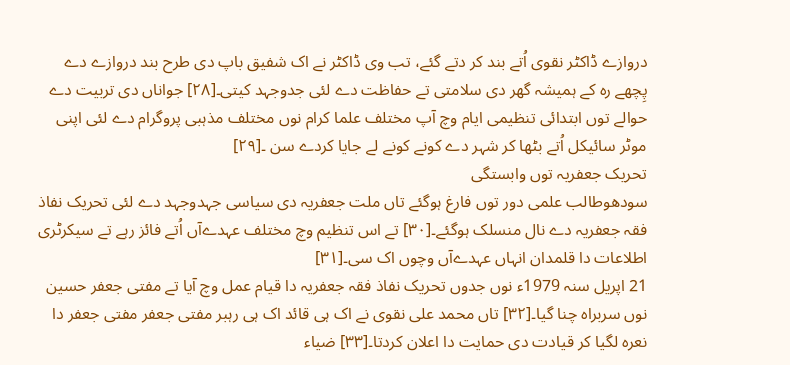دروازے ڈاکٹر نقوی اُتے بند کر دتے گئے، تب وی ڈاکٹر نے اک شفیق باپ دی طرح بند دروازے دے پِچھے رہ کے ہمیشہ گھر دی سلامتی تے حفاظت دے لئی جدوجہد کيتی۔[۲۸] جواناں دی تربیت دے حوالے توں ابتدائی تنظیمی ایام وچ آپ مختلف علما کرام نوں مختلف مذہبی پروگرام دے لئی اپنی موٹر سائیکل اُتے بٹھا کر شہر دے کونے کونے لے جایا کردے سن ۔[۲۹]
تحریک جعفریہ توں وابستگی
سودھوطالب علمی دور توں فارغ ہوگئے تاں ملت جعفریہ دی سیاسی جہدوجہد دے لئی تحریک نفاذ فقہ جعفریہ دے نال منسلک ہوگئے۔[۳۰] تے اس تنظیم وچ مختلف عہدےآں اُتے فائز رہے تے سیکرٹری اطلاعات دا قلمدان انہاں عہدےآں وچوں اک سی۔[۳۱]
21 اپریل سنہ 1979ء نوں جدوں تحریک نفاذ فقہ جعفریہ دا قیام عمل وچ آیا تے مفتی جعفر حسین نوں سربراہ چنا گیا۔[۳۲] تاں محمد علی نقوی نے اک ہی قائد اک ہی رہبر مفتی جعفر مفتی جعفر دا نعرہ لگیا کر قیادت دی حمایت دا اعلان کردتا۔[۳۳] ضیاء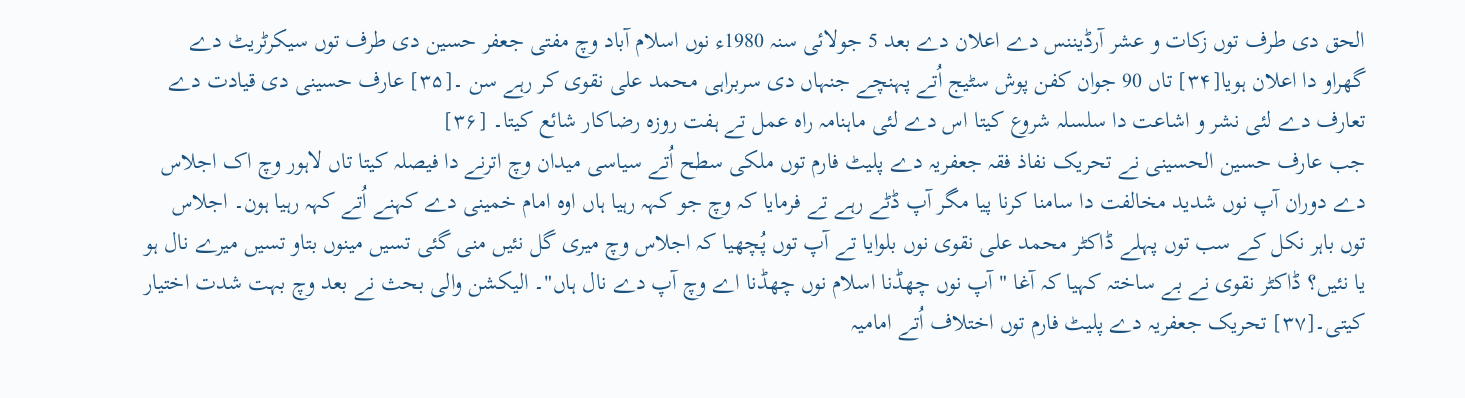الحق دی طرف توں زکات و عشر آرڈیننس دے اعلان دے بعد 5 جولائی سنہ 1980ء نوں اسلام آباد وچ مفتی جعفر حسین دی طرف توں سیکرٹریٹ دے گھراو دا اعلان ہويا[۳۴] تاں 90 جوان کفن پوش سٹیج اُتے پہنچے جنہاں دی سربراہی محمد علی نقوی کر رہے سن ۔[۳۵] عارف حسینی دی قیادت دے تعارف دے لئی نشر و اشاعت دا سلسلہ شروع کيتا اس دے لئی ماہنامہ راہ عمل تے ہفت روزہ رضاکار شائع کيتا۔ [۳۶]
جب عارف حسین الحسینی نے تحریک نفاذ فقہ جعفریہ دے پلیٹ فارم توں ملکی سطح اُتے سیاسی میدان وچ اترنے دا فیصلہ کيتا تاں لاہور وچ اک اجلاس دے دوران آپ نوں شدید مخالفت دا سامنا کرنا پيا مگر آپ ڈٹے رہے تے فرمایا کہ وچ جو کہہ رہیا ہاں اوہ امام خمینی دے کہنے اُتے کہہ رہیا ہون۔ اجلاس توں باہر نکل کے سب توں پہلے ڈاکٹر محمد علی نقوی نوں بلوایا تے آپ توں پُچھیا کہ اجلاس وچ میری گل نئيں منی گئی تسيں مینوں بتاو تسيں میرے نال ہو یا نئيں؟ ڈاکٹر نقوی نے بے ساختہ کہیا کہ آغا "آپ نوں چھڈنا اسلام نوں چھڈنا اے وچ آپ دے نال ہاں"۔ الیکشن والی بحث نے بعد وچ بہت شدت اختیار کيتی۔[۳۷] تحریک جعفریہ دے پلیٹ فارم توں اختلاف اُتے امامیہ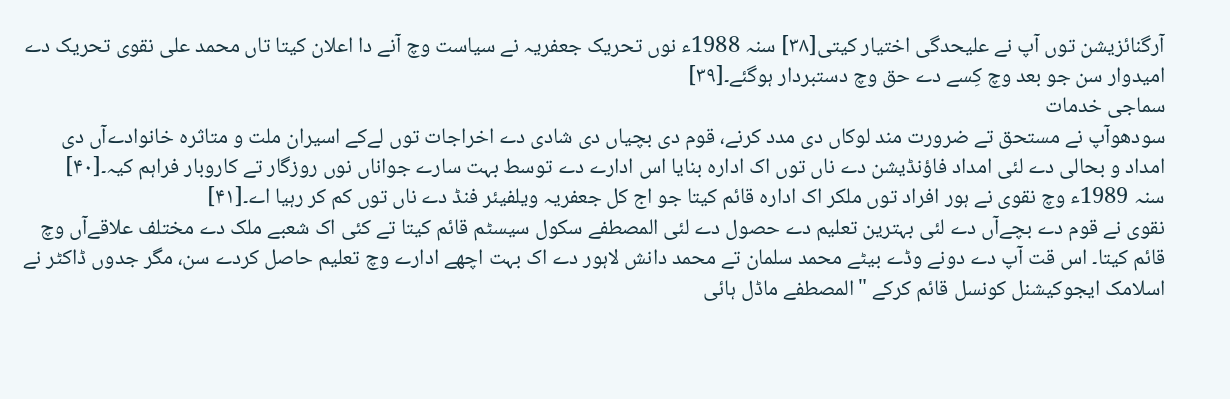آرگنائزیشن توں آپ نے علیحدگی اختیار کيتی[۳۸] سنہ 1988ء نوں تحریک جعفریہ نے سیاست وچ آنے دا اعلان کيتا تاں محمد علی نقوی تحریک دے امیدوار سن جو بعد وچ کِسے دے حق وچ دستبردار ہوگئے۔[۳۹]
سماجی خدمات
سودھوآپ نے مستحق تے ضرورت مند لوکاں دی مدد کرنے، قوم دی بچیاں دی شادی دے اخراجات توں لےکے اسیران ملت و متاثرہ خانوادےآں دی امداد و بحالی دے لئی امداد فاؤنڈیشن دے ناں توں اک ادارہ بنایا اس ادارے دے توسط بہت سارے جواناں نوں روزگار تے کاروبار فراہم کیہ۔[۴۰]
سنہ 1989ء وچ نقوی نے ہور افراد توں ملکر اک ادارہ قائم کيتا جو اج کل جعفریہ ویلفیئر فنڈ دے ناں توں کم کر رہیا اے۔[۴۱]
نقوی نے قوم دے بچےآں دے لئی بہترین تعلیم دے حصول دے لئی المصطفے سکول سیسٹم قائم کيتا تے کئی اک شعبے ملک دے مختلف علاقےآں وچ قائم کيتا۔ اس قت آپ دے دونے وڈے بیٹے محمد سلمان تے محمد دانش لاہور دے اک بہت اچھے ادارے وچ تعلیم حاصل کردے سن، مگر جدوں ڈاکٹر نے اسلامک ایجوکیشنل کونسل قائم کرکے "المصطفے ماڈل ہائی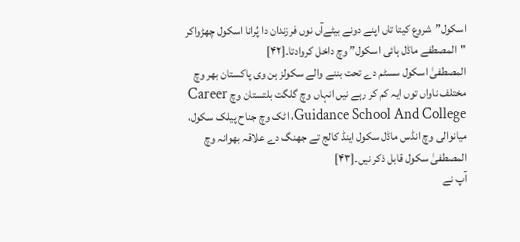اسکول”شروع کيتا تاں اپنے دونے بیٹےآں نوں فرزندان دا پُرانا اسکول چھڑواکر "المصطفے ماڈل ہائی اسکول” وچ داخل کروادتا۔[۴۲]
المصطفیٰ اسکول سسٹم دے تحت بننے والے سکولز ہن وی پاکستان بھر وچ مختلف ناواں توں ایہ کم کر رہے نيں انہاں وچ گلگت بلتستان وچ Career Guidance School And College، اٹک وچ جناح پیلک سکول، میانوالی وچ انڈس ماڈل سکول اینڈ کالج تے جھنگ دے علاقہ بھوانہ وچ المصطفیٰ سکول قابل ذکر نيں۔[۴۳]
آپ نے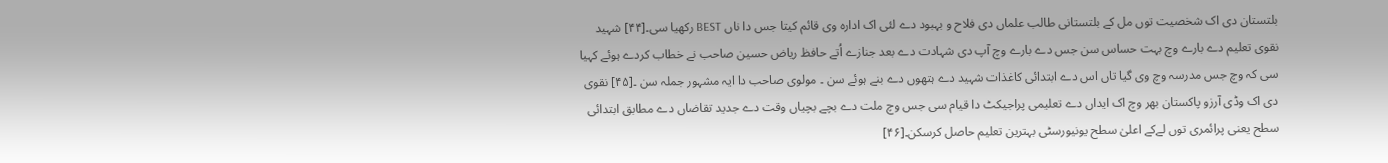بلتستان دی اک شخصیت توں مل کے بلتستانی طالب علماں دی فلاح و بہبود دے لئی اک ادارہ وی قائم کيتا جس دا ناں BEST رکھیا سی۔[۴۴] شہید نقوی تعلیم دے بارے وچ بہت حساس سن جس دے بارے وچ آپ دی شہادت دے بعد جنازے اُتے حافظ ریاض حسین صاحب نے خطاب کردے ہوئے کہیا سی کہ وچ جس مدرسہ وچ وی گیا تاں اس دے ابتدائی کاغذات شہید دے ہتھوں دے بنے ہوئے سن ۔ مولوی صاحب دا ایہ مشہور جملہ سن ۔[۴۵] نقوی دی اک وڈی آرزو پاکستان بھر وچ اک ایداں دے تعلیمی پراجیکٹ دا قیام سی جس وچ ملت دے بچے بچیاں وقت دے جدید تقاضاں دے مطابق ابتدائی سطح یعنی پرائمری توں لےکے اعلیٰ سطح یونیورسٹی بہترین تعلیم حاصل کرسکن۔[۴۶]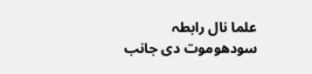علما نال رابطہ
سودھوموت دی جانب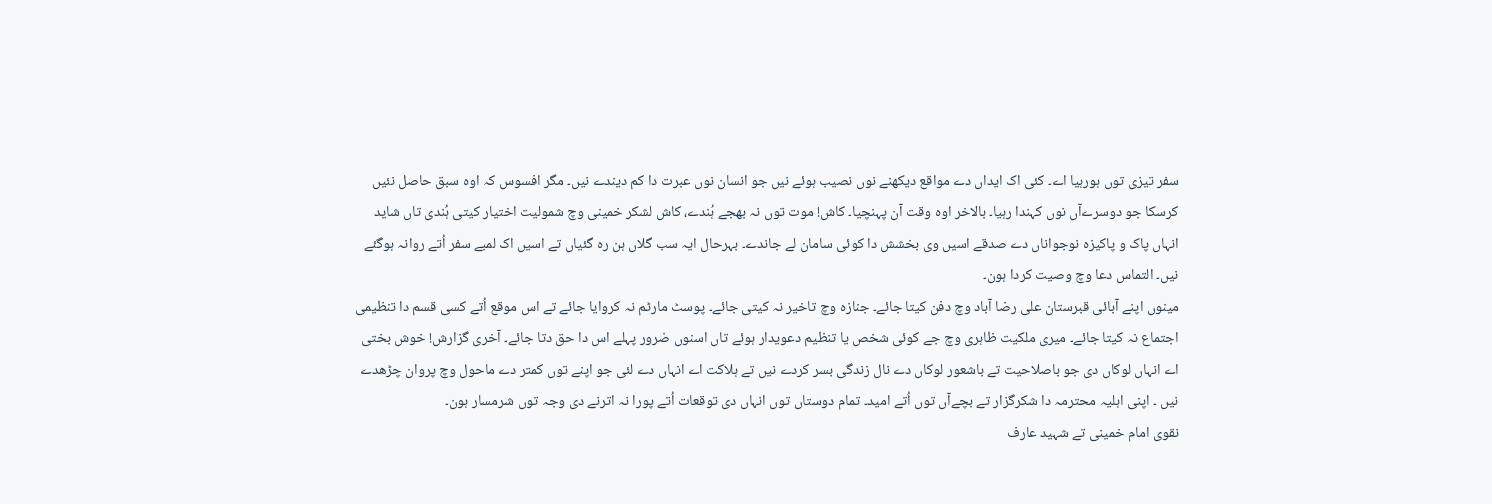سفر تیزی توں ہورہیا اے۔ کئی اک ایداں دے مواقع دیکھنے نوں نصیب ہوئے نيں جو انسان نوں عبرت دا کم دیندے نيں۔ مگر افسوس کہ اوہ سبق حاصل نئيں کرسکا جو دوسرےآں نوں کہندا رہیا۔ بالاخر اوہ وقت آن پہنچیا۔ کاش! موت توں نہ بھجے ہُندے، کاش لشکر خمینی وچ شمولیت اختیار کيتی ہُندی تاں شاید انہاں پاک و پاکیزہ نوجواناں دے صدقے اسيں وی بخشش دا کوئی سامان لے جاندے۔ بہرحال ایہ سب گلاں ہن رہ گئياں تے اسيں اک لمبے سفر اُتے روانہ ہوگئے نيں۔ التماس دعا وچ وصیت کردا ہون۔
مینوں اپنے آبائی قبرستان علی رضا آباد وچ دفن کيتا جائے۔ جنازہ وچ تاخیر نہ کيتی جائے۔ پوسٹ مارٹم نہ کروایا جائے تے اس موقع اُتے کسی قسم دا تنظیمی اجتماع نہ کيتا جائے۔ میری ملکیت ظاہری وچ جے کوئی شخص یا تنظیم دعویدار ہوئے تاں اسنوں ضرور پہلے اس دا حق دتا جائے۔ آخری گزارش! خوش بختی اے انہاں لوکاں دی جو باصلاحیت تے باشعور لوکاں دے نال زندگی بسر کردے نيں تے ہلاکت اے انہاں دے لئی جو اپنے توں کمتر دے ماحول وچ پروان چڑھدے نيں ۔ اپنی اہلیہ محترمہ دا شکرگزار تے بچےآں توں اُتے امید۔ تمام دوستاں توں انہاں دی توقعات اُتے پورا نہ اترنے دی وجہ توں شرمسار ہون۔
نقوی امام خمینی تے شہید عارف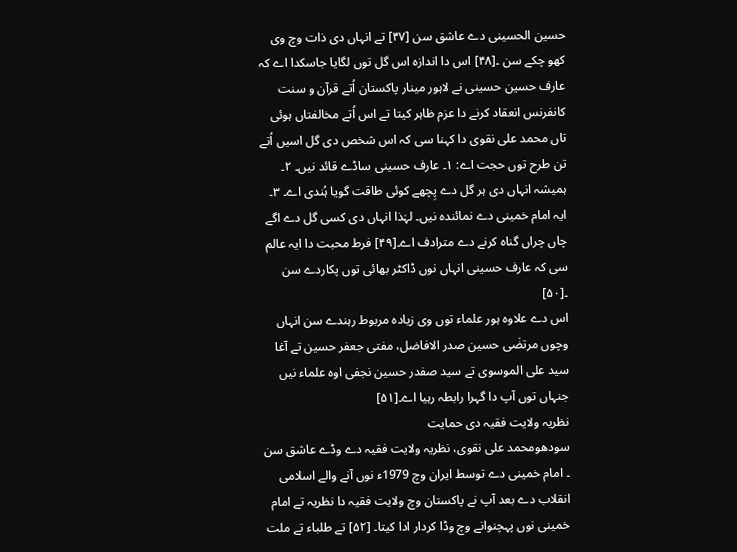حسین الحسینی دے عاشق سن [۴۷] تے انہاں دی ذات وچ وی کھو چکے سن ۔[۴۸] اس دا اندازہ اس گل توں لگایا جاسکدا اے کہ عارف حسین حسینی نے لاہور مینار پاکستان اُتے قرآن و سنت کانفرنس انعقاد کرنے دا عزم ظاہر کيتا تے اس اُتے مخالفتاں ہوئی تاں محمد علی نقوی دا کہنا سی کہ اس شخص دی گل اسيں اُتے تن طرح توں حجت اے: ۱۔ عارف حسینی ساڈے قائد نيں۔ ۲۔ ہمیشہ انہاں دی ہر گل دے پِچھے کوئی طاقت گویا ہُندی اے۔ ۳۔ ایہ امام خمینی دے نمائندہ نيں۔ لہٰذا انہاں دی کسی گل دے اگے چاں چراں گناہ کرنے دے مترادف اے۔[۴۹] فرط محبت دا ایہ عالم سی کہ عارف حسینی انہاں نوں ڈاکٹر بھائی توں پکاردے سن ۔[۵۰]
اس دے علاوہ ہور علماء توں وی زیادہ مربوط رہندے سن انہاں وچوں مرتضٰی حسین صدر الافاضل، مفتی جعفر حسین تے آغا سید علی الموسوی تے سید صفدر حسین نجفی اوہ علماء نيں جنہاں توں آپ دا گہرا رابطہ رہیا اے۔[۵۱]
نظریہ ولایت فقیہ دی حمایت
سودھومحمد علی نقوی، نظریہ ولایت فقیہ دے وڈے عاشق سن ۔ امام خمینی دے توسط ایران وچ 1979ء نوں آنے والے اسلامی انقلاب دے بعد آپ نے پاکستان وچ ولایت فقیہ دا نظریہ تے امام خمینی نوں پہچنوانے وچ وڈا کردار ادا کيتا۔ [۵۲] تے طلباء تے ملت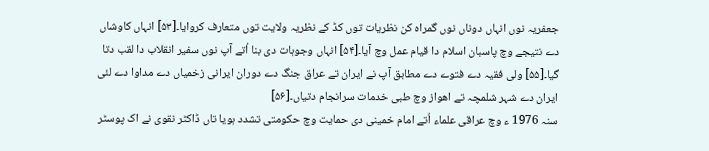جعفریہ نوں انہاں دوناں نوں گمراہ کن نظریات توں کڈ کے نظریہ ولایت توں متعارف کروایا۔[۵۳] انہاں کاوشاں دے نتیجے وچ پاسبان اسلام دا قیام عمل وچ آیا۔[۵۴] انہاں وجوہات دی بنا اُتے آپ نوں سفیر انقلاب دا لقب دتا گیا۔[۵۵] ولی فقیہ دے فتوے دے مطابق آپ نے ایران تے عراق جنگ دے دوران ایرانی زخمیاں دے مداوا دے لئی ایران دے شہر شلمچہ تے اھواز وچ طبی خدمات سرانجام دتیاں۔[۵۶]
سنہ 1976 ء وچ عراقی علماء اُتے امام خمینی دی حمایت وچ حکومتی تشدد ہويا تاں ڈاکٹر نقوی نے اک پوسٹر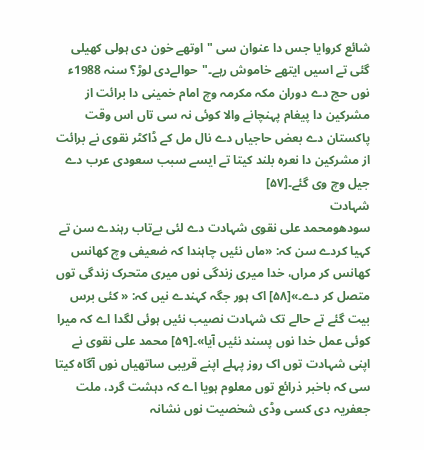شائع کروایا جس دا عنوان سی " اوتھے خون دی ہولی کھیلی گئی تے اسيں ایتھے خاموش رہے۔"حوالےدی لوڑ؟ سنہ 1988ء نوں حج دے دوران مکہ مکرمہ وچ امام خمینی دا برائت از مشرکین دا پیغام پہنچانے والا کوئی نہ سی تاں اس وقت پاکستان دے بعض حاجیاں دے نال مل کے ڈاکٹر نقوی نے برائت از مشرکین دا نعرہ بلند کيتا تے ايسے سبب سعودی عرب دے جیل وچ وی گئے۔[۵۷]
شہادت
سودھومحمد علی نقوی شہادت دے لئی بےتاب رہندے سن تے کہیا کردے سن کہ: «ماں نئيں چاہندا کہ ضعیفی وچ کھانس کھانس کر مراں، خدا میری زندگی نوں میری متحرک زندگی توں متصل کر دے۔»[۵۸] اک ہور جگہ کہندے نيں کہ: « کئی برس بیت گئے تے حالے تک شہادت نصیب نئيں ہوئی لگدا اے کہ میرا کوئی عمل خدا نوں پسند نئيں آیا»۔[۵۹] محمد علی نقوی نے اپنی شہادت توں اک روز پہلے اپنے قریبی ساتھیاں نوں آگاہ کيتا سی کہ باخبر ذرائع توں معلوم ہويا اے کہ دہشت گرد، ملت جعفریہ دی کسی وڈی شخصیت نوں نشانہ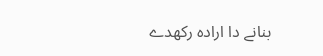بنانے دا ارادہ رکھدے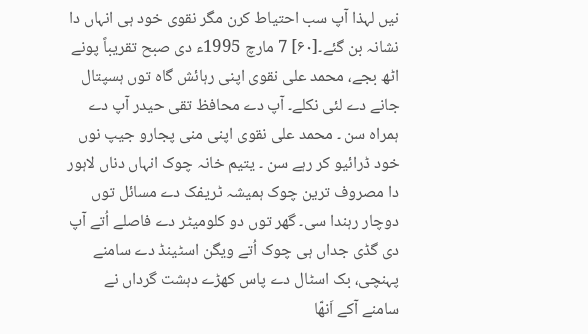نيں لہذا آپ سب احتیاط کرن مگر نقوی خود ہی انہاں دا نشانہ بن گئے۔[۶۰] 7 مارچ 1995ء دی صبح تقریباً پونے اٹھ بجے، محمد علی نقوی اپنی رہائش گاہ توں ہسپتال جانے دے لئی نکلے۔ آپ دے محافظ تقی حیدر آپ دے ہمراہ سن ۔ محمد علی نقوی اپنی منی پجارو جیپ نوں خود ڈرائیو کر رہے سن ۔ یتیم خانہ چوک انہاں دناں لاہور دا مصروف ترین چوک ہمیشہ ٹریفک دے مسائل توں دوچار رہندا سی۔ گھر توں دو کلومیٹر دے فاصلے اُتے آپ دی گڈی جداں ہی چوک اُتے ویگن اسٹینڈ دے سامنے پہنچی، بک اسٹال دے پاس کھڑے دہشت گرداں نے سامنے آکے اَنھّا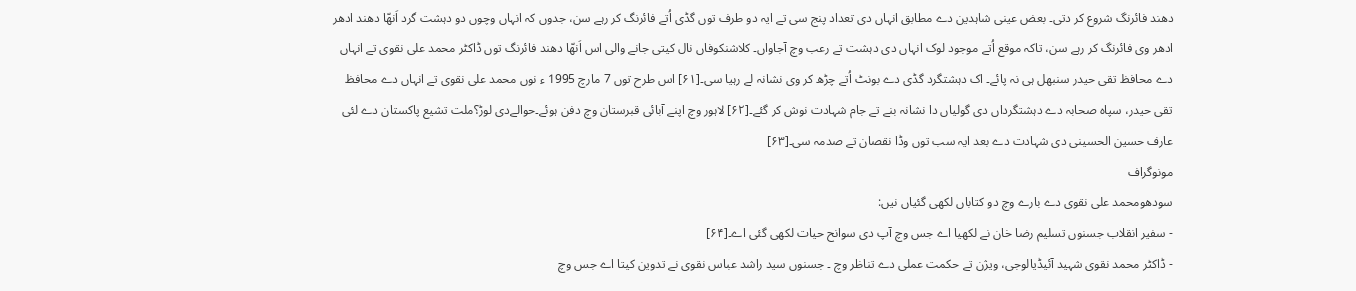دھند فائرنگ شروع کر دتی۔ بعض عینی شاہدین دے مطابق انہاں دی تعداد پنج سی تے ایہ دو طرف توں گڈی اُتے فائرنگ کر رہے سن، جدوں کہ انہاں وچوں دو دہشت گرد اَنھّا دھند ادھر ادھر وی فائرنگ کر رہے سن، تاکہ موقع اُتے موجود لوک انہاں دی دہشت تے رعب وچ آجاواں۔ کلاشنکوفاں نال کيتی جانے والی اس اَنھّا دھند فائرنگ توں ڈاکٹر محمد علی نقوی تے انہاں دے محافظ تقی حیدر سنبھل ہی نہ پائے۔ اک دہشتگرد گڈی دے بونٹ اُتے چڑھ کر وی نشانہ لے رہیا سی۔[۶۱] اس طرح توں 7 مارچ 1995 ء نوں محمد علی نقوی تے انہاں دے محافظ تقی حیدر، سپاہ صحابہ دے دہشتگرداں دی گولیاں دا نشانہ بنے تے جام شہادت نوش کر گئے۔[۶۲] لاہور وچ اپنے آبائی قبرستان وچ دفن ہوئے۔حوالےدی لوڑ؟ملت تشیع پاکستان دے لئی عارف حسین الحسینی دی شہادت دے بعد ایہ سب توں وڈا نقصان تے صدمہ سی۔[۶۳]
مونوگراف
سودھومحمد علی نقوی دے بارے وچ دو کتاباں لکھی گئیاں نيں:
- سفیر انقلاب جسنوں تسلیم رضا خان نے لکھیا اے جس وچ آپ دی سوانح حیات لکھی گئی اے۔[۶۴]
- ڈاکٹر محمد نقوی شہید آئیڈیالوجی، ویژن تے حکمت عملی دے تناظر وچ ۔ جسنوں سید راشد عباس نقوی نے تدوین کيتا اے جس وچ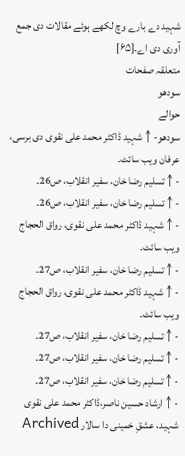شہید دے بارے وچ لکھے ہوئے مقالات دی جمع آوری دی اے۔[۶۵]
متعلقہ صفحات
سودھو
حوالے
سودھو- ↑ شہید ڈاکٹر محمد علی نقوی دی برسی، عرفان ویب سائٹ۔
- ↑ تسلیم رضا خان، سفیر انقلاب، ص26۔
- ↑ تسلیم رضا خان، سفیر انقلاب، ص26۔
- ↑ شہید ڈاکٹر محمد علی نقوی، رواق الحجاج ویب سائٹ۔
- ↑ تسلیم رضا خان، سفیر انقلاب، ص27۔
- ↑ شہید ڈاکٹر محمد علی نقوی، رواق الحجاج ویب سائٹ۔
- ↑ تسلیم رضا خان، سفیر انقلاب، ص27۔
- ↑ تسلیم رضا خان، سفیر انقلاب، ص27۔
- ↑ تسلیم رضا خان، سفیر انقلاب، ص27۔
- ↑ ارشاد حسین ناصر،ڈاکٹر محمد علی نقوی شہید، عشقِ خمینی دا سالار Archived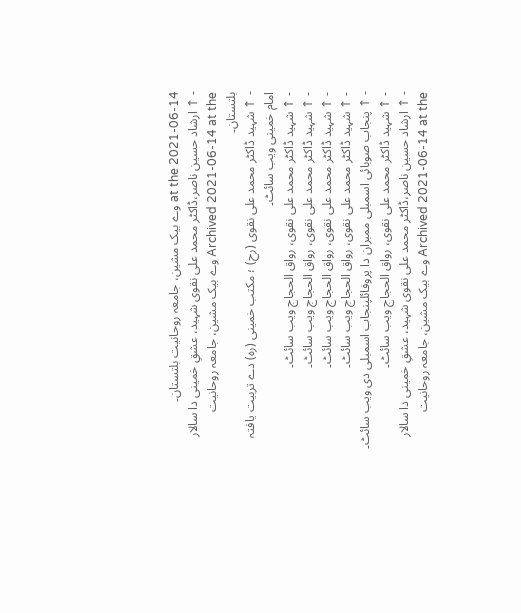2021-06-14 at the وے بیک مشین، جامعہ روحانیت بلتستان۔
- ↑ ارشاد حسین ناصر،ڈاکٹر محمد علی نقوی شہید، عشقِ خمینی دا سالار Archived 2021-06-14 at the وے بیک مشین، جامعہ روحانیت بلتستان۔
- ↑ شہید ڈاکٹر محمد علی نقوی (رح) ؛ مکتب خمینی (رہ) دے تربیت یافتہ امام خمینی ویب سائٹ۔
- ↑ شہید ڈاکٹر محمد علی نقوی، رواق الحجاج ویب سائٹ۔
- ↑ شہید ڈاکٹر محمد علی نقوی، رواق الحجاج ویب سائٹ۔
- ↑ شہید ڈاکٹر محمد علی نقوی، رواق الحجاج ویب سائٹ۔
- ↑ شہید ڈاکٹر محمد علی نقوی، رواق الحجاج ویب سائٹ۔
- ↑ پنجاب صوبائی اسمبلی ممبران دا پروفائلپنجاب اسمبلی دی ویب سائٹ۔
- ↑ شہید ڈاکٹر محمد علی نقوی، رواق الحجاج ویب سائٹ۔
- ↑ ارشاد حسین ناصر،ڈاکٹر محمد علی نقوی شہید، عشقِ خمینی دا سالار Archived 2021-06-14 at the وے بیک مشین، جامعہ روحانیت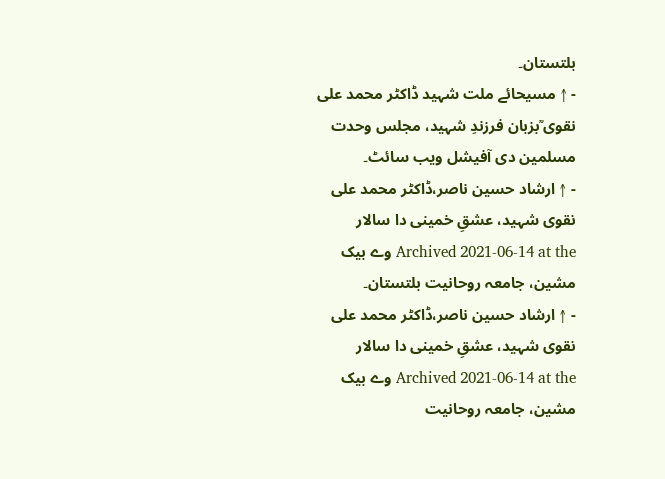بلتستان۔
- ↑ مسیحائے ملت شہید ڈاکٹر محمد علی نقوی ؒبزبان فرزندِ شہید، مجلس وحدت مسلمین دی آفیشل ویب سائٹ۔
- ↑ ارشاد حسین ناصر،ڈاکٹر محمد علی نقوی شہید، عشقِ خمینی دا سالار Archived 2021-06-14 at the وے بیک مشین، جامعہ روحانیت بلتستان۔
- ↑ ارشاد حسین ناصر،ڈاکٹر محمد علی نقوی شہید، عشقِ خمینی دا سالار Archived 2021-06-14 at the وے بیک مشین، جامعہ روحانیت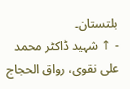بلتستان۔
- ↑ شہید ڈاکٹر محمد علی نقوی، رواق الحجاج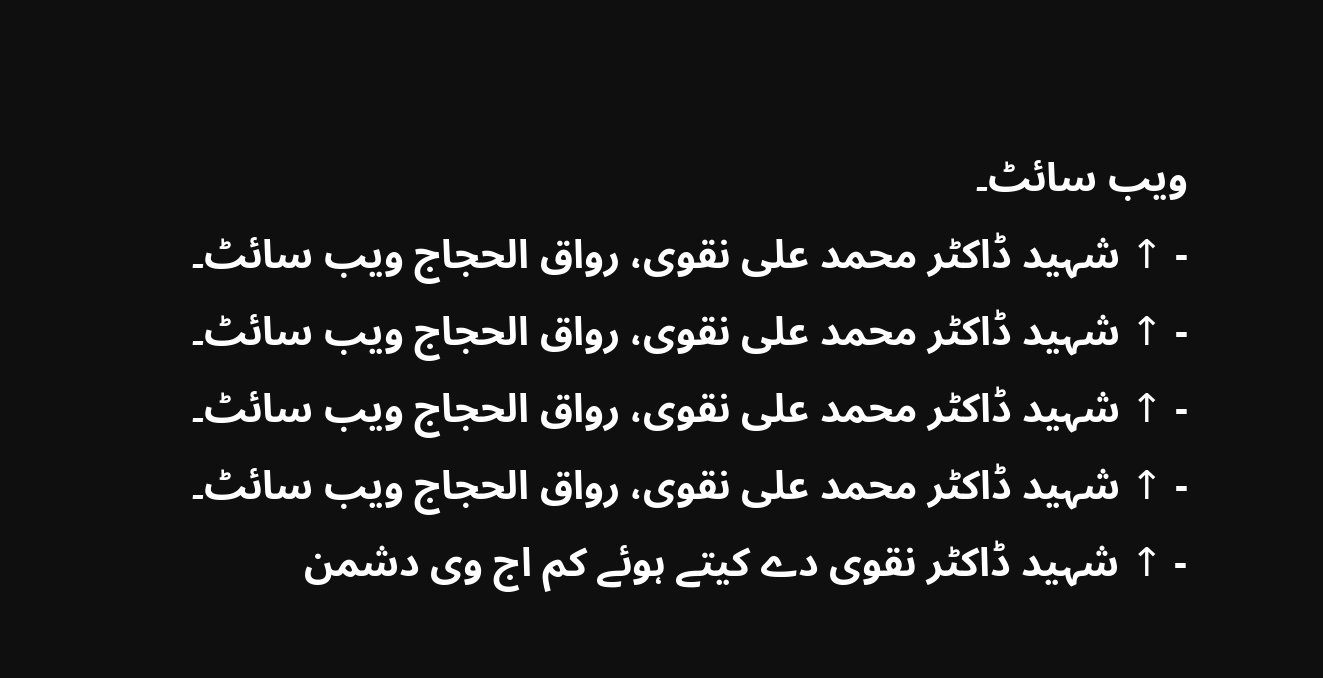ویب سائٹ۔
- ↑ شہید ڈاکٹر محمد علی نقوی، رواق الحجاج ویب سائٹ۔
- ↑ شہید ڈاکٹر محمد علی نقوی، رواق الحجاج ویب سائٹ۔
- ↑ شہید ڈاکٹر محمد علی نقوی، رواق الحجاج ویب سائٹ۔
- ↑ شہید ڈاکٹر محمد علی نقوی، رواق الحجاج ویب سائٹ۔
- ↑ شہید ڈاکٹر نقوی دے کيتے ہوئے کم اج وی دشمن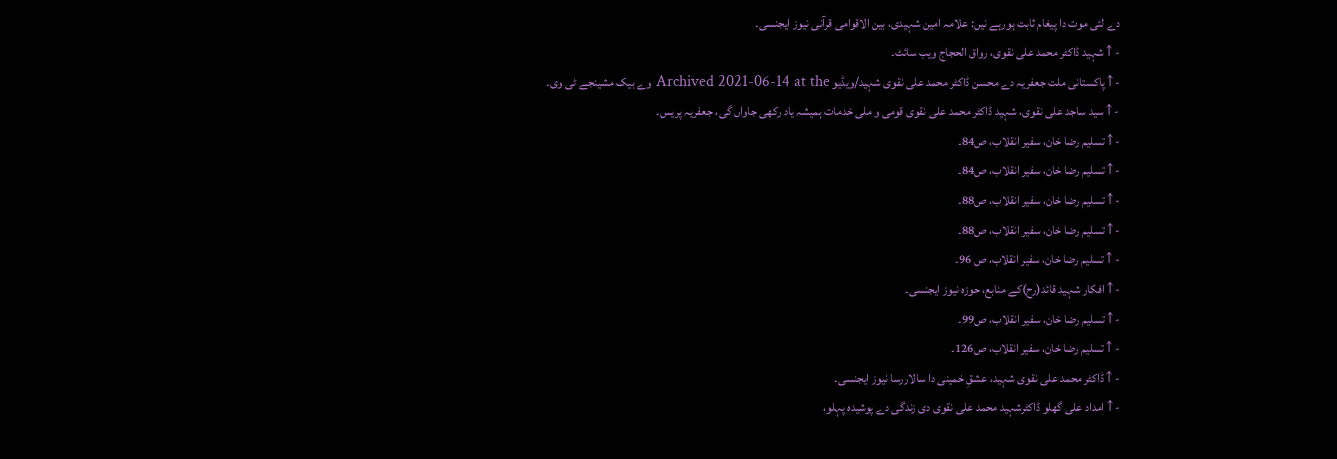دے لئی موت دا پیغام ثابت ہورہے نيں: علامہ امین شہیدی، بین الاقوامی قرآنی نیوز ایجنسی۔
- ↑ شہید ڈاکٹر محمد علی نقوی، رواق الحجاج ویب سائٹ۔
- ↑ پاکستانی ملت جعفریہ دے محسن ڈاکٹر محمد علی نقوی شہید/ویڈیو Archived 2021-06-14 at the وے بیک مشینجے ٹی وی۔
- ↑ سید ساجد علی نقوی، شہید ڈاکٹر محمد علی نقوی قومی و ملی خدمات ہمیشہ یاد رکھی جاواں گی، جعفریہ پریس۔
- ↑ تسلیم رضا خان، سفیر انقلاب، ص84۔
- ↑ تسلیم رضا خان، سفیر انقلاب، ص84۔
- ↑ تسلیم رضا خان، سفیر انقلاب، ص88۔
- ↑ تسلیم رضا خان، سفیر انقلاب، ص88۔
- ↑ تسلیم رضا خان، سفیر انقلاب، ص 96۔
- ↑ افکار شہید قائد(رح)کے منابع، حوزہ نیوز ایجنسی۔
- ↑ تسلیم رضا خان، سفیر انقلاب، ص99۔
- ↑ تسلیم رضا خان، سفیر انقلاب، ص126۔
- ↑ ڈاکٹر محمد علی نقوی شہید، عشقِ خمینی دا سالاررسا نیوز ایجنسی۔
- ↑ امداد علی گھلو ڈاکٹرشہید محمد علی نقوی دی زندگی دے پوشیدہ پہلو،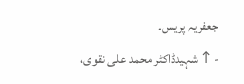جعفریہ پریس۔
- ↑ شہیدڈاکٹر محمد علی نقوی،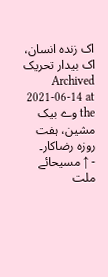اک زندہ انسان، اک بیدار تحریک Archived 2021-06-14 at the وے بیک مشین، ہفت روزہ رضاکار۔
- ↑ مسیحائے ملت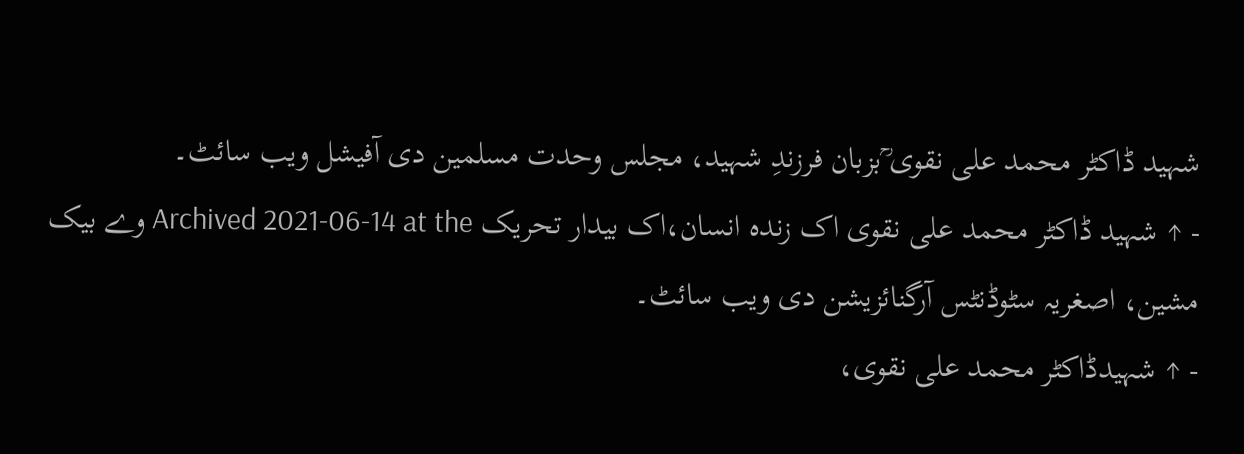شہید ڈاکٹر محمد علی نقوی ؒبزبان فرزندِ شہید، مجلس وحدت مسلمین دی آفیشل ویب سائٹ۔
- ↑ شہید ڈاکٹر محمد علی نقوی اک زندہ انسان،اک بیدار تحریک Archived 2021-06-14 at the وے بیک مشین، اصغریہ سٹوڈنٹس آرگنائزیشن دی ویب سائٹ۔
- ↑ شہیدڈاکٹر محمد علی نقوی،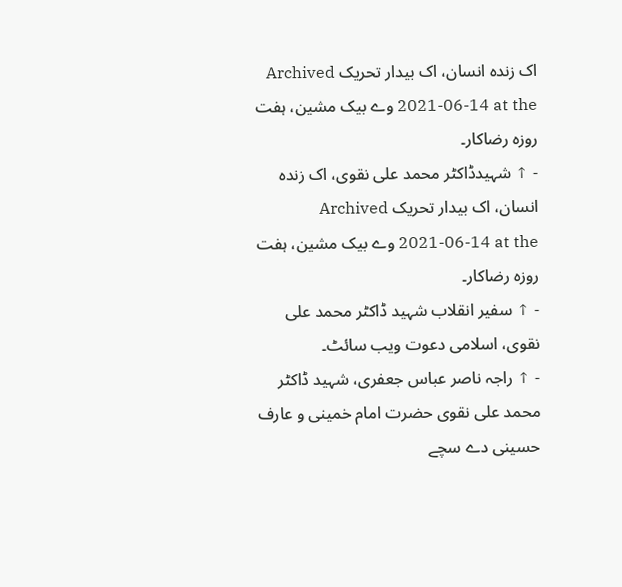اک زندہ انسان، اک بیدار تحریک Archived 2021-06-14 at the وے بیک مشین، ہفت روزہ رضاکار۔
- ↑ شہیدڈاکٹر محمد علی نقوی، اک زندہ انسان، اک بیدار تحریک Archived 2021-06-14 at the وے بیک مشین، ہفت روزہ رضاکار۔
- ↑ سفیر انقلاب شہید ڈاکٹر محمد علی نقوی، اسلامی دعوت ویب سائٹ۔
- ↑ راجہ ناصر عباس جعفری، شہید ڈاکٹر محمد علی نقوی حضرت امام خمینی و عارف حسینی دے سچے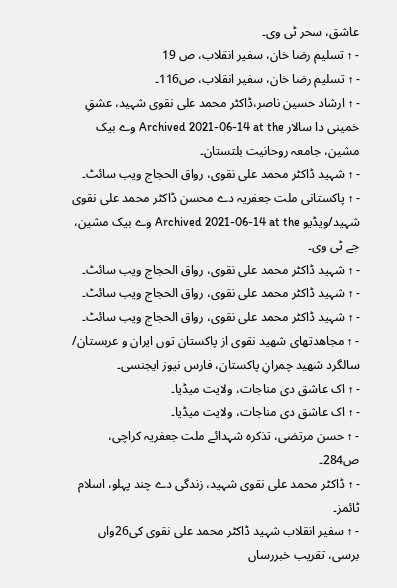عاشق، سحر ٹی وی۔
- ↑ تسلیم رضا خان، سفیر انقلاب، ص 19
- ↑ تسلیم رضا خان، سفیر انقلاب، ص116۔
- ↑ ارشاد حسین ناصر،ڈاکٹر محمد علی نقوی شہید، عشقِ خمینی دا سالار Archived 2021-06-14 at the وے بیک مشین، جامعہ روحانیت بلتستان۔
- ↑ شہید ڈاکٹر محمد علی نقوی، رواق الحجاج ویب سائٹ۔
- ↑ پاکستانی ملت جعفریہ دے محسن ڈاکٹر محمد علی نقوی شہید/ویڈیو Archived 2021-06-14 at the وے بیک مشین، جے ٹی وی۔
- ↑ شہید ڈاکٹر محمد علی نقوی، رواق الحجاج ویب سائٹ۔
- ↑ شہید ڈاکٹر محمد علی نقوی، رواق الحجاج ویب سائٹ۔
- ↑ شہید ڈاکٹر محمد علی نقوی، رواق الحجاج ویب سائٹ۔
- ↑ مجاهدتهای شهید نقوی از پاکستان توں ایران و عربستان/ سالگرد شهید چمرانِ پاکستان، فارس نیوز ایجنسی۔
- ↑ اک عاشق دی مناجات، ولایت میڈیا۔
- ↑ اک عاشق دی مناجات، ولایت میڈیا۔
- ↑ حسن مرتضی، تذکرہ شہدائے ملت جعفریہ کراچی، ص284۔
- ↑ ڈاکٹر محمد علی نقوی شہید، زندگی دے چند پہلو، اسلام ٹائمز۔
- ↑ سفیر انقلاب شہید ڈاکٹر محمد علی نقوی کی26واں برسی، تقریب خبررساں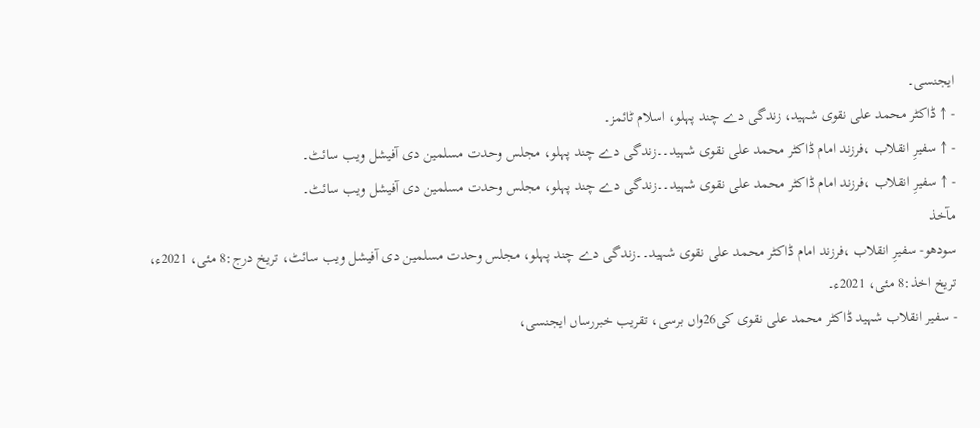ایجنسی۔
- ↑ ڈاکٹر محمد علی نقوی شہید، زندگی دے چند پہلو، اسلام ٹائمز۔
- ↑ سفیرِ انقلاب ،فرزند امام ڈاکٹر محمد علی نقوی شہید۔۔زندگی دے چند پہلو، مجلس وحدت مسلمین دی آفیشل ویب سائٹ۔
- ↑ سفیرِ انقلاب ،فرزند امام ڈاکٹر محمد علی نقوی شہید۔۔زندگی دے چند پہلو، مجلس وحدت مسلمین دی آفیشل ویب سائٹ۔
مآخذ
سودھو- سفیرِ انقلاب ،فرزند امام ڈاکٹر محمد علی نقوی شہید۔۔زندگی دے چند پہلو، مجلس وحدت مسلمین دی آفیشل ویب سائٹ، تریخ درج:8 مئی، 2021ء، تریخ اخذ:8 مئی، 2021ء۔
- سفیر انقلاب شہید ڈاکٹر محمد علی نقوی کی26واں برسی، تقریب خبررساں ایجنسی،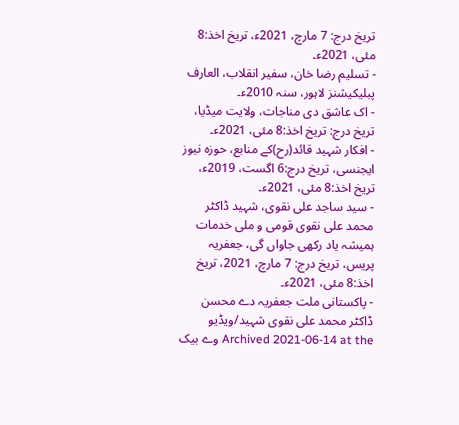تریخ درج: 7 مارچ، 2021ء، تریخ اخذ:8 مئی، 2021ء۔
- تسلیم رضا خان، سفیر انقلاب، العارف پبلیکیشنز لاہور، سنہ 2010ء۔
- اک عاشق دی مناجات، ولایت میڈیا، تریخ درج: تریخ اخذ:8 مئی، 2021ء۔
- افکار شہید قائد(رح)کے منابع، حوزہ نیوز ایجنسی، تریخ درج:6 اگست، 2019ء، تریخ اخذ:8 مئی، 2021ء۔
- سید ساجد علی نقوی، شہید ڈاکٹر محمد علی نقوی قومی و ملی خدمات ہمیشہ یاد رکھی جاواں گی، جعفریہ پریس، تریخ درج: 7 مارچ، 2021، تریخ اخذ:8 مئی، 2021ء۔
- پاکستانی ملت جعفریہ دے محسن ڈاکٹر محمد علی نقوی شہید/ویڈیو Archived 2021-06-14 at the وے بیک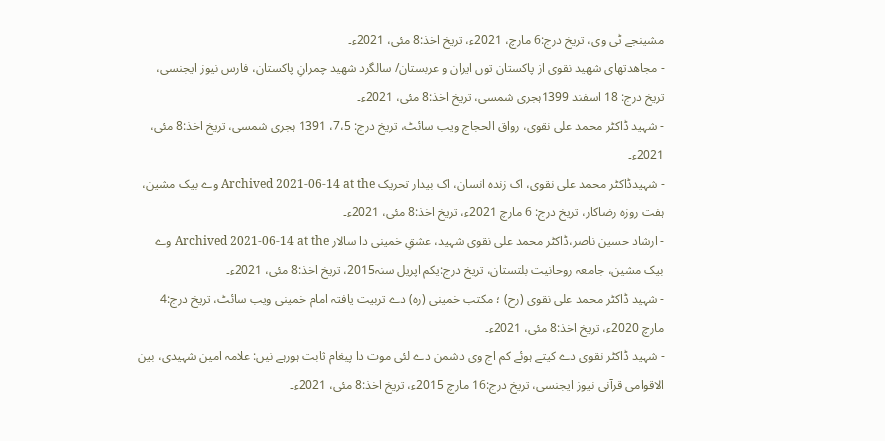مشینجے ٹی وی، تریخ درج:6 مارچ، 2021ء، تریخ اخذ:8 مئی، 2021ء۔
- مجاهدتهای شهید نقوی از پاکستان توں ایران و عربستان/ سالگرد شهید چمرانِ پاکستان، فارس نیوز ایجنسی، تریخ درج: 18 اسفند 1399ہجری شمسی، تریخ اخذ:8 مئی، 2021ء۔
- شہید ڈاکٹر محمد علی نقوی، رواق الحجاج ویب سائٹ، تریخ درج: 7،5، 1391 ہجری شمسی، تریخ اخذ:8 مئی، 2021ء۔
- شہیدڈاکٹر محمد علی نقوی، اک زندہ انسان، اک بیدار تحریک Archived 2021-06-14 at the وے بیک مشین، ہفت روزہ رضاکار، تریخ درج: 6 مارچ 2021ء، تریخ اخذ:8 مئی، 2021ء۔
- ارشاد حسین ناصر،ڈاکٹر محمد علی نقوی شہید، عشقِ خمینی دا سالار Archived 2021-06-14 at the وے بیک مشین، جامعہ روحانیت بلتستان، تریخ درج:یکم اپریل سنہ2015، تریخ اخذ:8 مئی، 2021ء۔
- شہید ڈاکٹر محمد علی نقوی (رح) ؛ مکتب خمینی (رہ) دے تربیت یافتہ امام خمینی ویب سائٹ، تریخ درج:4 مارچ 2020ء، تریخ اخذ:8 مئی، 2021ء۔
- شہید ڈاکٹر نقوی دے کيتے ہوئے کم اج وی دشمن دے لئی موت دا پیغام ثابت ہورہے نيں: علامہ امین شہیدی، بین الاقوامی قرآنی نیوز ایجنسی، تریخ درج:16 مارچ 2015ء، تریخ اخذ:8 مئی، 2021ء۔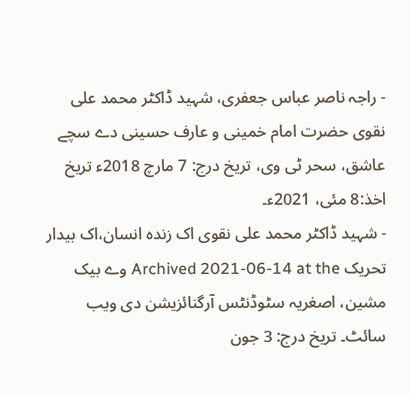- راجہ ناصر عباس جعفری، شہید ڈاکٹر محمد علی نقوی حضرت امام خمینی و عارف حسینی دے سچے عاشق، سحر ٹی وی، تریخ درج: 7 مارچ 2018ء تریخ اخذ:8 مئی، 2021ء۔
- شہید ڈاکٹر محمد علی نقوی اک زندہ انسان،اک بیدار تحریک Archived 2021-06-14 at the وے بیک مشین، اصغریہ سٹوڈنٹس آرگنائزیشن دی ویب سائٹ۔ تریخ درج: 3 جون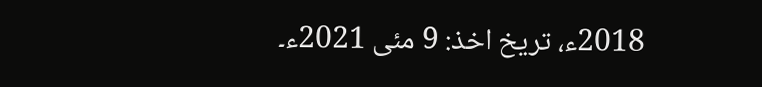2018ء، تریخ اخذ: 9 مئی 2021ء۔